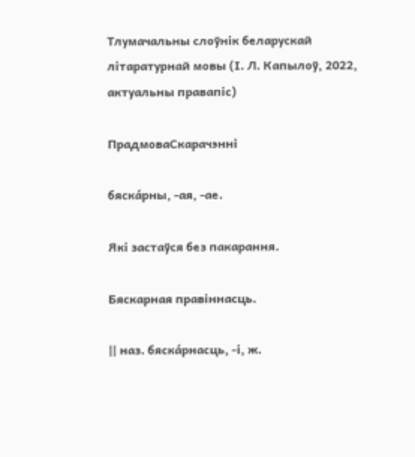Тлумачальны слоўнік беларускай літаратурнай мовы (І. Л. Капылоў, 2022, актуальны правапіс)

ПрадмоваСкарачэнні

бяска́рны, -ая, -ае.

Які застаўся без пакарання.

Бяскарная правіннасць.

|| наз. бяска́рнасць, -і, ж.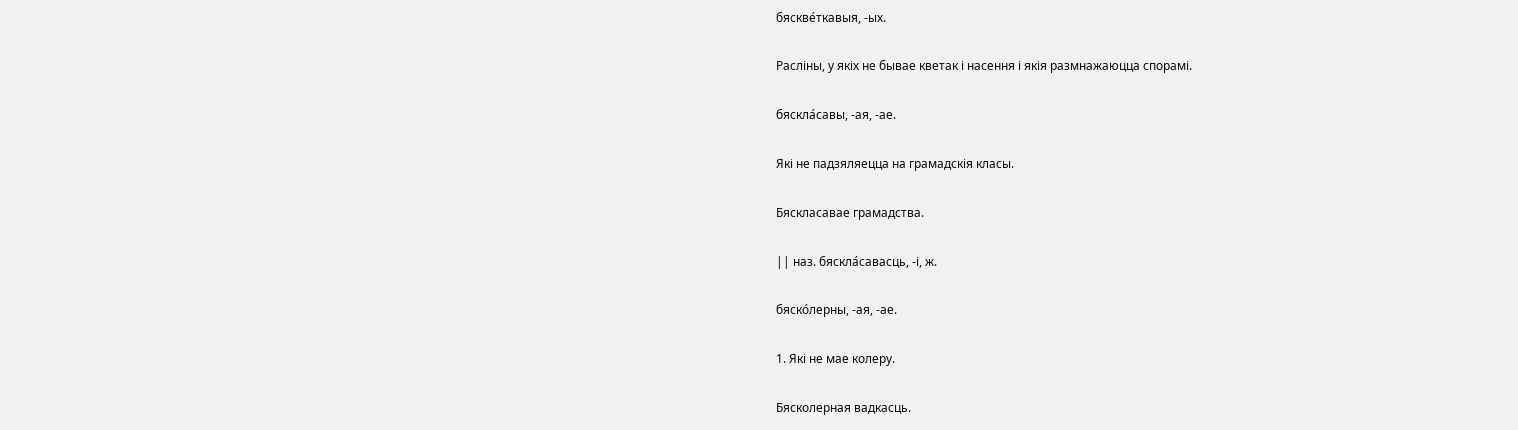бяскве́ткавыя, -ых.

Расліны, у якіх не бывае кветак і насення і якія размнажаюцца спорамі.

бяскла́савы, -ая, -ае.

Які не падзяляецца на грамадскія класы.

Бяскласавае грамадства.

|| наз. бяскла́савасць, -і, ж.

бяско́лерны, -ая, -ае.

1. Які не мае колеру.

Бясколерная вадкасць.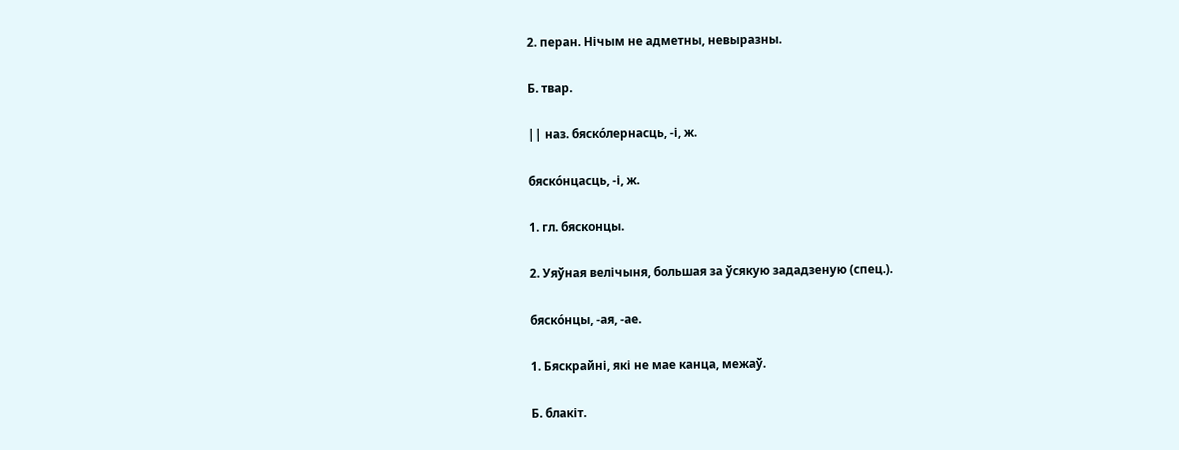2. перан. Нічым не адметны, невыразны.

Б. твар.

|| наз. бяско́лернасць, -і, ж.

бяско́нцасць, -і, ж.

1. гл. бясконцы.

2. Уяўная велічыня, большая за ўсякую зададзеную (спец.).

бяско́нцы, -ая, -ае.

1. Бяскрайні, які не мае канца, межаў.

Б. блакіт.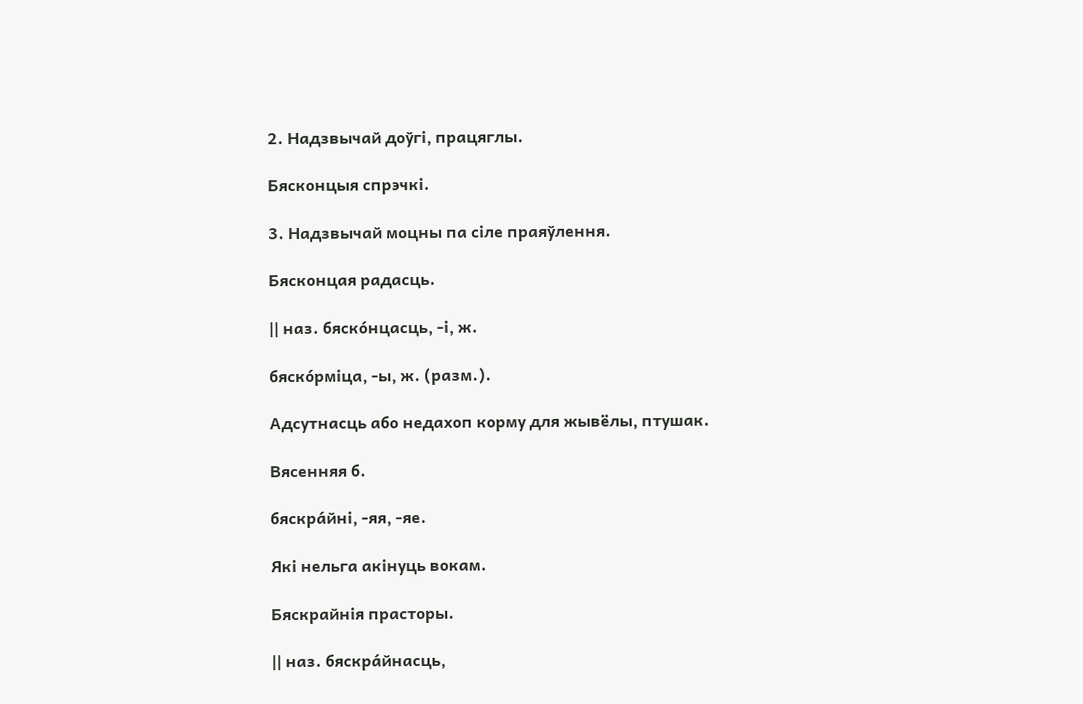2. Надзвычай доўгі, працяглы.

Бясконцыя спрэчкі.

3. Надзвычай моцны па сіле праяўлення.

Бясконцая радасць.

|| наз. бяско́нцасць, -і, ж.

бяско́рміца, -ы, ж. (разм.).

Адсутнасць або недахоп корму для жывёлы, птушак.

Вясенняя б.

бяскра́йні, -яя, -яе.

Які нельга акінуць вокам.

Бяскрайнія прасторы.

|| наз. бяскра́йнасць,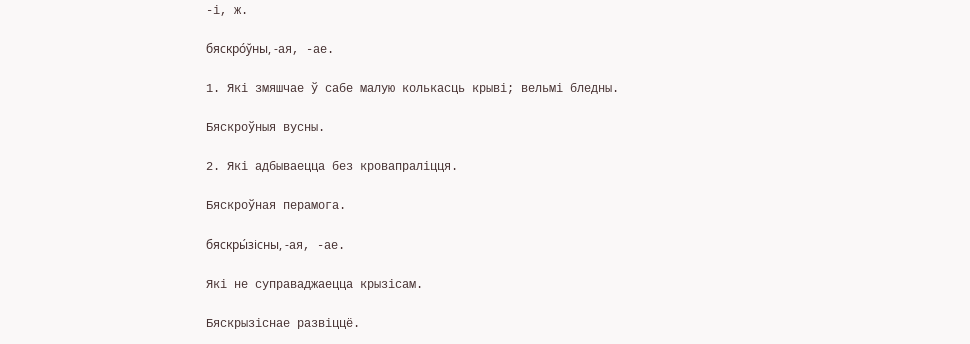-і, ж.

бяскро́ўны, -ая, -ае.

1. Які змяшчае ў сабе малую колькасць крыві; вельмі бледны.

Бяскроўныя вусны.

2. Які адбываецца без кровапраліцця.

Бяскроўная перамога.

бяскры́зісны, -ая, -ае.

Які не суправаджаецца крызісам.

Бяскрызіснае развіццё.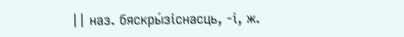|| наз. бяскры́зіснасць, -і, ж.